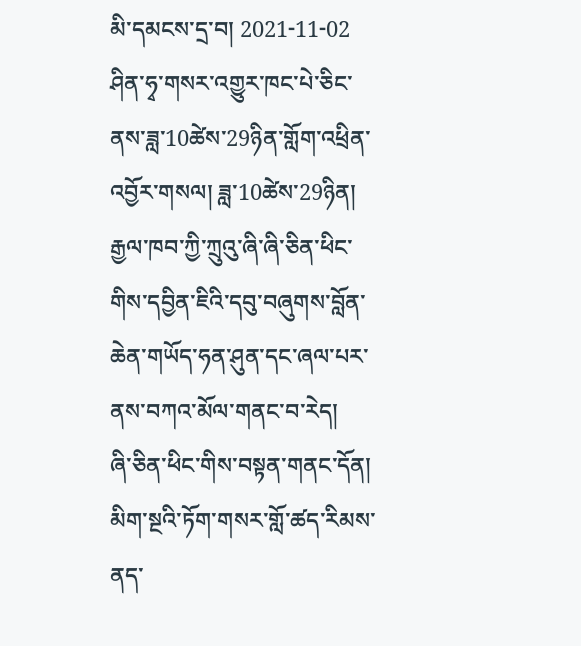མི་དམངས་དྲ་བ། 2021-11-02
ཤིན་ཧྭ་གསར་འགྱུར་ཁང་པེ་ཅིང་ནས་ཟླ་10ཚེས་29ཉིན་གློག་འཕྲིན་འབྱོར་གསལ། ཟླ་10ཚེས་29ཉིན། རྒྱལ་ཁབ་ཀྱི་ཀྲུའུ་ཞི་ཞི་ཅིན་ཕིང་གིས་དབྱིན་ཇིའི་དབུ་བཞུགས་བློན་ཆེན་གཡོད་ཧན་ཤུན་དང་ཞལ་པར་ནས་བཀའ་མོལ་གནང་བ་རེད།
ཞི་ཅིན་ཕིང་གིས་བསྟན་གནང་དོན། མིག་སྔའི་ཏོག་གསར་གློ་ཚད་རིམས་ནད་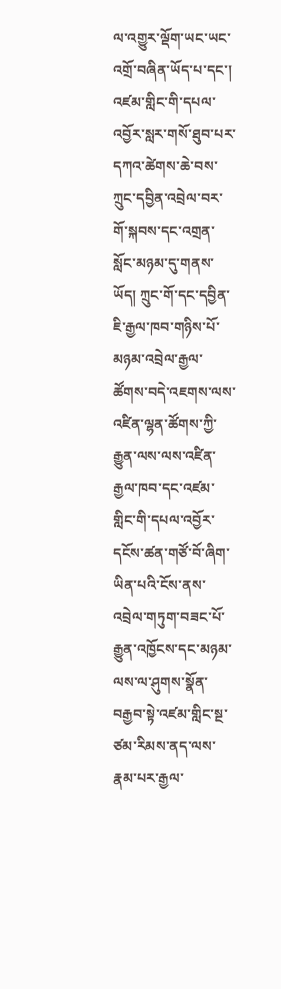ལ་འགྱུར་ལྡོག་ཡང་ཡང་འགྲོ་བཞིན་ཡོད་པ་དང་། འཛམ་གླིང་གི་དཔལ་འབྱོར་སླར་གསོ་ཐུབ་པར་དཀའ་ཚེགས་ཆེ་བས་ཀྲུང་དབྱིན་འབྲེལ་བར་གོ་སྐབས་དང་འགྲན་སློང་མཉམ་དུ་གནས་ཡོད། ཀྲུང་གོ་དང་དབྱིན་ཇི་རྒྱལ་ཁབ་གཉིས་པོ་མཉམ་འབྲེལ་རྒྱལ་ཚོགས་བདེ་འཇགས་ལས་འཛིན་ལྷན་ཚོགས་ཀྱི་རྒྱུན་ལས་ལས་འཛིན་རྒྱལ་ཁབ་དང་འཛམ་གླིང་གི་དཔལ་འབྱོར་དངོས་ཚན་གཙོ་བོ་ཞིག་ཡིན་པའི་ངོས་ནས་འབྲེལ་གཏུག་བཟང་པོ་རྒྱུན་འཁྱོངས་དང་མཉམ་ལས་ལ་ཤུགས་སྣོན་བརྒྱབ་སྟེ་འཛམ་གླིང་སྔ་ཙམ་རིམས་ནད་ལས་རྣམ་པར་རྒྱལ་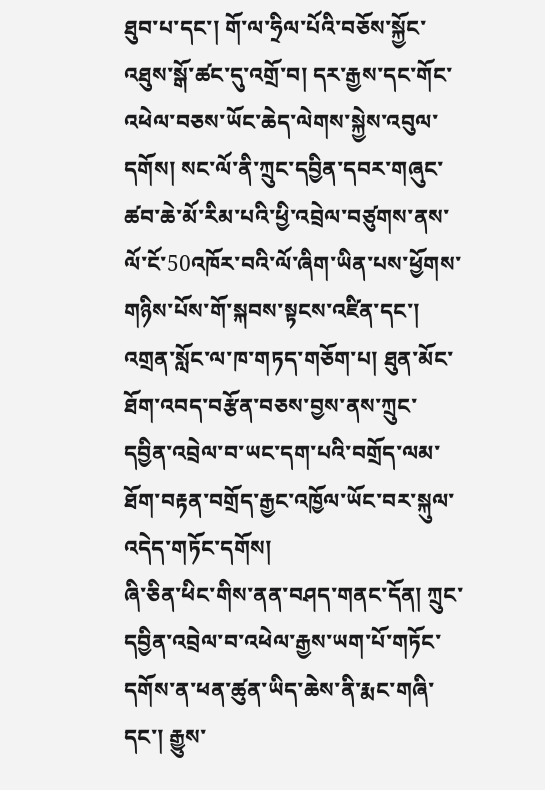ཐུབ་པ་དང་། གོ་ལ་ཧྲིལ་པོའི་བཅོས་སྐྱོང་འཐུས་སྒོ་ཚང་དུ་འགྲོ་བ། དར་རྒྱས་དང་གོང་འཕེལ་བཅས་ཡོང་ཆེད་ལེགས་སྐྱེས་འབུལ་དགོས། སང་ལོ་ནི་ཀྲུང་དབྱིན་དབར་གཞུང་ཚབ་ཆེ་མོ་རིམ་པའི་ཕྱི་འབྲེལ་བཙུགས་ནས་ལོ་ངོ་50འཁོར་བའི་ལོ་ཞིག་ཡིན་པས་ཕྱོགས་གཉིས་པོས་གོ་སྐབས་སྟངས་འཛིན་དང་། འགྲན་སློང་ལ་ཁ་གཏད་གཅོག་པ། ཐུན་མོང་ཐོག་འབད་བརྩོན་བཅས་བྱས་ནས་ཀྲུང་དབྱིན་འབྲེལ་བ་ཡང་དག་པའི་བགྲོད་ལམ་ཐོག་བརྟན་བགྲོད་རྒྱང་འཁྱོལ་ཡོང་བར་སྐུལ་འདེད་གཏོང་དགོས།
ཞི་ཅིན་ཕིང་གིས་ནན་བཤད་གནང་དོན། ཀྲུང་དབྱིན་འབྲེལ་བ་འཕེལ་རྒྱས་ཡག་པོ་གཏོང་དགོས་ན་ཕན་ཚུན་ཡིད་ཆེས་ནི་རྨང་གཞི་དང་། རྒྱུས་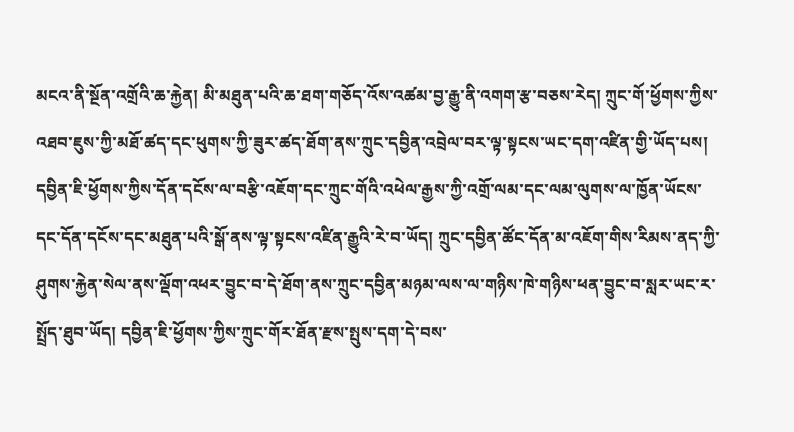མངའ་ནི་སྔོན་འགྲོའི་ཆ་རྐྱེན། མི་མཐུན་པའི་ཆ་ཐག་གཅོད་འོས་འཚམ་བྱ་རྒྱུ་ནི་འགག་རྩ་བཅས་རེད། ཀྲུང་གོ་ཕྱོགས་ཀྱིས་འཐབ་ཇུས་ཀྱི་མཐོ་ཚད་དང་ཕུགས་ཀྱི་ཟུར་ཚད་ཐོག་ནས་ཀྲུང་དབྱིན་འབྲེལ་བར་ལྟ་སྟངས་ཡང་དག་འཛིན་གྱི་ཡོད་པས། དབྱིན་ཇི་ཕྱོགས་ཀྱིས་དོན་དངོས་ལ་བརྩི་འཇོག་དང་ཀྲུང་གོའི་འཕེལ་རྒྱས་ཀྱི་འགྲོ་ལམ་དང་ལམ་ལུགས་ལ་ཁྱོན་ཡོངས་དང་དོན་དངོས་དང་མཐུན་པའི་སྒོ་ནས་ལྟ་སྟངས་འཛིན་རྒྱུའི་རེ་བ་ཡོད། ཀྲུང་དབྱིན་ཚོང་དོན་མ་འཇོག་གིས་རིམས་ནད་ཀྱི་ཤུགས་རྐྱེན་སེལ་ནས་ལྡོག་འཕར་བྱུང་བ་དེ་ཐོག་ནས་ཀྲུང་དབྱིན་མཉམ་ལས་ལ་གཉིས་ཁེ་གཉིས་ཕན་བྱུང་བ་སླར་ཡང་ར་སྤྲོད་ཐུབ་ཡོད། དབྱིན་ཇི་ཕྱོགས་ཀྱིས་ཀྲུང་གོར་ཐོན་རྫས་སྤུས་དག་དེ་བས་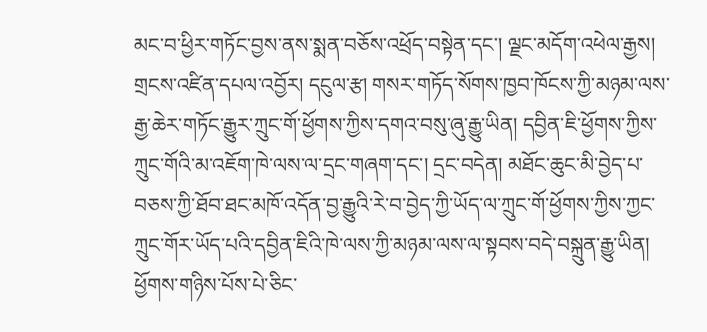མང་བ་ཕྱིར་གཏོང་བྱས་ནས་སྨན་བཅོས་འཕྲོད་བསྟེན་དང་། ལྗང་མདོག་འཕེལ་རྒྱས། གྲངས་འཛིན་དཔལ་འབྱོར། དངུལ་རྩ། གསར་གཏོད་སོགས་ཁྱབ་ཁོངས་ཀྱི་མཉམ་ལས་རྒྱ་ཆེར་གཏོང་རྒྱུར་ཀྲུང་གོ་ཕྱོགས་ཀྱིས་དགའ་བསུ་ཞུ་རྒྱུ་ཡིན། དབྱིན་ཇི་ཕྱོགས་ཀྱིས་ཀྲུང་གོའི་མ་འཇོག་ཁེ་ལས་ལ་དྲང་གཞག་དང་། དྲང་བདེན། མཐོང་ཆུང་མི་བྱེད་པ་བཅས་ཀྱི་ཐོབ་ཐང་མཁོ་འདོན་བྱ་རྒྱུའི་རེ་བ་བྱེད་ཀྱི་ཡོད་ལ་ཀྲུང་གོ་ཕྱོགས་ཀྱིས་ཀྱང་ཀྲུང་གོར་ཡོད་པའི་དབྱིན་ཇིའི་ཁེ་ལས་ཀྱི་མཉམ་ལས་ལ་སྟབས་བདེ་བསྐྲུན་རྒྱུ་ཡིན། ཕྱོགས་གཉིས་པོས་པེ་ཅིང་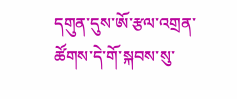དགུན་དུས་ཨོ་རྩལ་འགྲན་ཚོགས་དེ་གོ་སྐབས་སུ་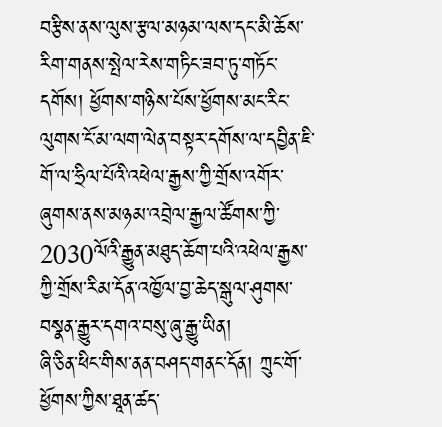བརྩིས་ནས་ལུས་རྩལ་མཉམ་ལས་དང་མི་ཆོས་རིག་གནས་སྤེལ་རེས་གཏིང་ཟབ་ཏུ་གཏོང་དགོས། ཕྱོགས་གཉིས་པོས་ཕྱོགས་མང་རིང་ལུགས་ངོ་མ་ལག་ལེན་བསྟར་དགོས་ལ་དབྱིན་ཇི་གོ་ལ་ཧྲིལ་པོའི་འཕེལ་རྒྱས་ཀྱི་གྲོས་འགོར་ཞུགས་ནས་མཉམ་འབྲེལ་རྒྱལ་ཚོགས་ཀྱི་2030ལོའི་རྒྱུན་མཐུད་ཆོག་པའི་འཕེལ་རྒྱས་ཀྱི་གྲོས་རིམ་དོན་འཁྱོལ་བྱ་ཆེད་སྒུལ་ཤུགས་བསྣན་རྒྱུར་དགའ་བསུ་ཞུ་རྒྱུ་ཡིན།
ཞི་ཅིན་ཕིང་གིས་ནན་བཤད་གནང་དོན། ཀྲུང་གོ་ཕྱོགས་ཀྱིས་ཐཱན་ཚད་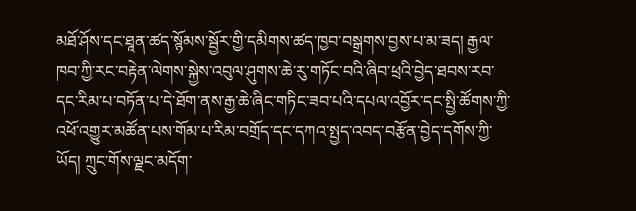མཐོ་ཤོས་དང་ཐཱན་ཚད་སྙོམས་སྦྱོར་གྱི་དམིགས་ཚད་ཁྱབ་བསྒྲགས་བྱས་པ་མ་ཟད། རྒྱལ་ཁབ་ཀྱི་རང་བརྟེན་ལེགས་སྐྱེས་འབུལ་ཤུགས་ཆེ་རུ་གཏོང་བའི་ཞིབ་ཕྲའི་བྱེད་ཐབས་རབ་དང་རིམ་པ་བཏོན་པ་དེ་ཐོག་ནས་རྒྱ་ཆེ་ཞིང་གཏིང་ཟབ་པའི་དཔལ་འབྱོར་དང་སྤྱི་ཚོགས་ཀྱི་འཕོ་འགྱུར་མཚོན་པས་གོམ་པ་རིམ་བགྲོད་དང་དཀའ་སྤྱད་འབད་བརྩོན་བྱེད་དགོས་ཀྱི་ཡོད། ཀྲུང་གོས་ལྗང་མདོག་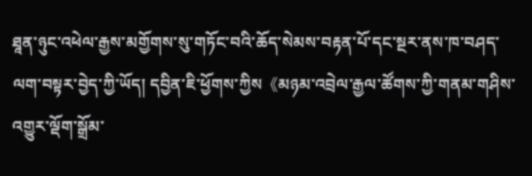ཐཱན་ཉུང་འཕེལ་རྒྱས་མགྱོགས་སུ་གཏོང་བའི་ཆོད་སེམས་བརྟན་པོ་དང་སྔར་ནས་ཁ་བཤད་ལག་བསྟར་བྱེད་ཀྱི་ཡོད། དབྱིན་ཇི་ཕྱོགས་ཀྱིས《མཉམ་འབྲེལ་རྒྱལ་ཚོགས་ཀྱི་གནམ་གཤིས་འགྱུར་ལྡོག་སྒྲོམ་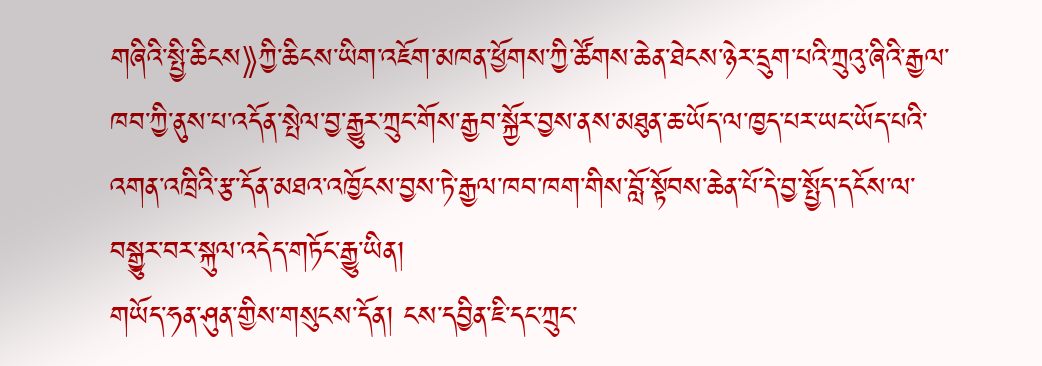གཞིའི་སྤྱི་ཆིངས》ཀྱི་ཆིངས་ཡིག་འཇོག་མཁན་ཕྱོགས་ཀྱི་ཚོགས་ཆེན་ཐེངས་ཉེར་དྲུག་པའི་ཀྲུའུ་ཞིའི་རྒྱལ་ཁབ་ཀྱི་ནུས་པ་འདོན་སྤེལ་བྱ་རྒྱུར་ཀྲུང་གོས་རྒྱབ་སྐྱོར་བྱས་ནས་མཐུན་ཆ་ཡོད་ལ་ཁྱད་པར་ཡང་ཡོད་པའི་འགན་འཁྲིའི་རྩ་དོན་མཐའ་འཁྱོངས་བྱས་ཏེ་རྒྱལ་ཁབ་ཁག་གིས་བློ་སྟོབས་ཆེན་པོ་དེ་བྱ་སྤྱོད་དངོས་ལ་བསྒྱུར་བར་སྐུལ་འདེད་གཏོང་རྒྱུ་ཡིན།
གཡོད་ཧན་ཤུན་གྱིས་གསུངས་དོན། ངས་དབྱིན་ཇི་དང་ཀྲུང་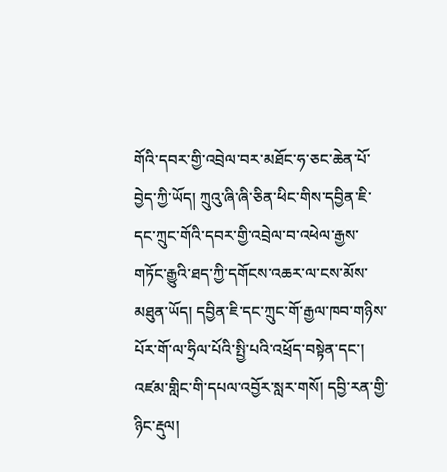གོའི་དབར་གྱི་འབྲེལ་བར་མཐོང་ཧ་ཅང་ཆེན་པོ་བྱེད་ཀྱི་ཡོད། ཀྲུའུ་ཞི་ཞི་ཅིན་ཕིང་གིས་དབྱིན་ཇི་དང་ཀྲུང་གོའི་དབར་གྱི་འབྲེལ་བ་འཕེལ་རྒྱས་གཏོང་རྒྱུའི་ཐད་ཀྱི་དགོངས་འཆར་ལ་ངས་མོས་མཐུན་ཡོད། དབྱིན་ཇི་དང་ཀྲུང་གོ་རྒྱལ་ཁབ་གཉིས་པོར་གོ་ལ་ཧྲིལ་པོའི་སྤྱི་པའི་འཕྲོད་བསྟེན་དང་། འཛམ་གླིང་གི་དཔལ་འབྱོར་སླར་གསོ། དབྱི་རན་གྱི་ཉིང་རྡུལ།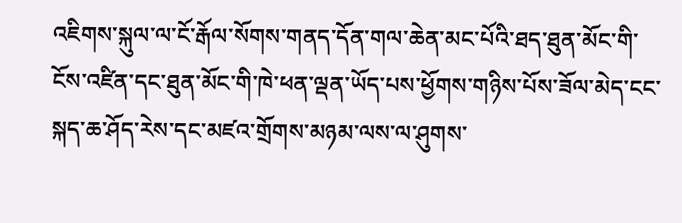འཇིགས་སྐུལ་ལ་ངོ་རྒོལ་སོགས་གནད་དོན་གལ་ཆེན་མང་པོའི་ཐད་ཐུན་མོང་གི་ངོས་འཛིན་དང་ཐུན་མོང་གི་ཁེ་ཕན་ལྡན་ཡོད་པས་ཕྱོགས་གཉིས་པོས་ཟོལ་མེད་ངང་སྐད་ཆ་ཤོད་རེས་དང་མཛའ་གྲོགས་མཉམ་ལས་ལ་ཤུགས་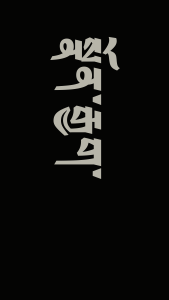སྣོན་རྒྱག་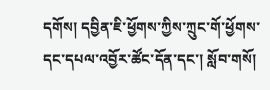དགོས། དབྱིན་ཇི་ཕྱོགས་ཀྱིས་ཀྲུང་གོ་ཕྱོགས་དང་དཔལ་འབྱོར་ཚོང་དོན་དང་། སློབ་གསོ།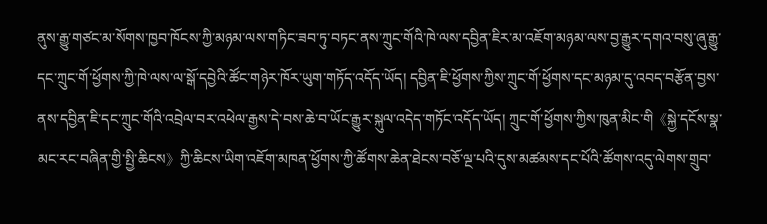ནུས་རྒྱུ་གཙང་མ་སོགས་ཁྱབ་ཁོངས་ཀྱི་མཉམ་ལས་གཏིང་ཟབ་ཏུ་བཏང་ནས་ཀྲུང་གོའི་ཁེ་ལས་དབྱིན་ཇིར་མ་འཇོག་མཉམ་ལས་བྱ་རྒྱུར་དགའ་བསུ་ཞུ་རྒྱུ་དང་ཀྲུང་གོ་ཕྱོགས་ཀྱི་ཁེ་ལས་ལ་སྒོ་དབྱེའི་ཚོང་གཉེར་ཁོར་ཡུག་གཏོད་འདོད་ཡོད། དབྱིན་ཇི་ཕྱོགས་ཀྱིས་ཀྲུང་གོ་ཕྱོགས་དང་མཉམ་དུ་འབད་བརྩོན་བྱས་ནས་དབྱིན་ཇི་དང་ཀྲུང་གོའི་འབྲེལ་བར་འཕེལ་རྒྱས་དེ་བས་ཆེ་བ་ཡོང་རྒྱུར་སྐུལ་འདེད་གཏོང་འདོད་ཡོད། ཀྲུང་གོ་ཕྱོགས་ཀྱིས་ཁུན་མིང་གི《སྐྱེ་དངོས་སྣ་མང་རང་བཞིན་གྱི་སྤྱི་ཆིངས》ཀྱི་ཆིངས་ཡིག་འཇོག་མཁན་ཕྱོགས་ཀྱི་ཚོགས་ཆེན་ཐེངས་བཅོ་ལྔ་པའི་དུས་མཚམས་དང་པོའི་ཚོགས་འདུ་ལེགས་གྲུབ་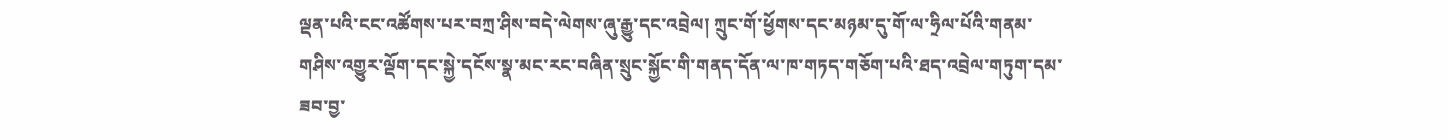ལྡན་པའི་ངང་འཚོགས་པར་བཀྲ་ཤིས་བདེ་ལེགས་ཞུ་རྒྱུ་དང་འབྲེལ། ཀྲུང་གོ་ཕྱོགས་དང་མཉམ་དུ་གོ་ལ་ཧྲིལ་པོའི་གནམ་གཤིས་འགྱུར་ལྡོག་དང་སྐྱེ་དངོས་སྣ་མང་རང་བཞིན་སྲུང་སྐྱོང་གི་གནད་དོན་ལ་ཁ་གཏད་གཅོག་པའི་ཐད་འབྲེལ་གཏུག་དམ་ཟབ་བྱ་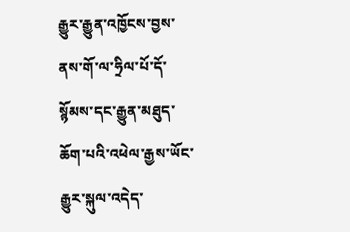རྒྱུར་རྒྱུན་འཁྱོངས་བྱས་ནས་གོ་ལ་ཧྲིལ་པོ་དོ་སྙོམས་དང་རྒྱུན་མཐུད་ཆོག་པའི་འཕེལ་རྒྱས་ཡོང་རྒྱུར་སྐུལ་འདེད་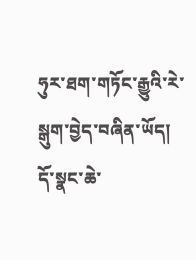ཧུར་ཐག་གཏོང་རྒྱུའི་རེ་སྒུག་བྱེད་བཞིན་ཡོད།
དོ་སྣང་ཆེ་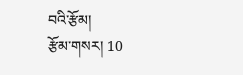བའི་རྩོམ།
རྩོམ་གསར། 10